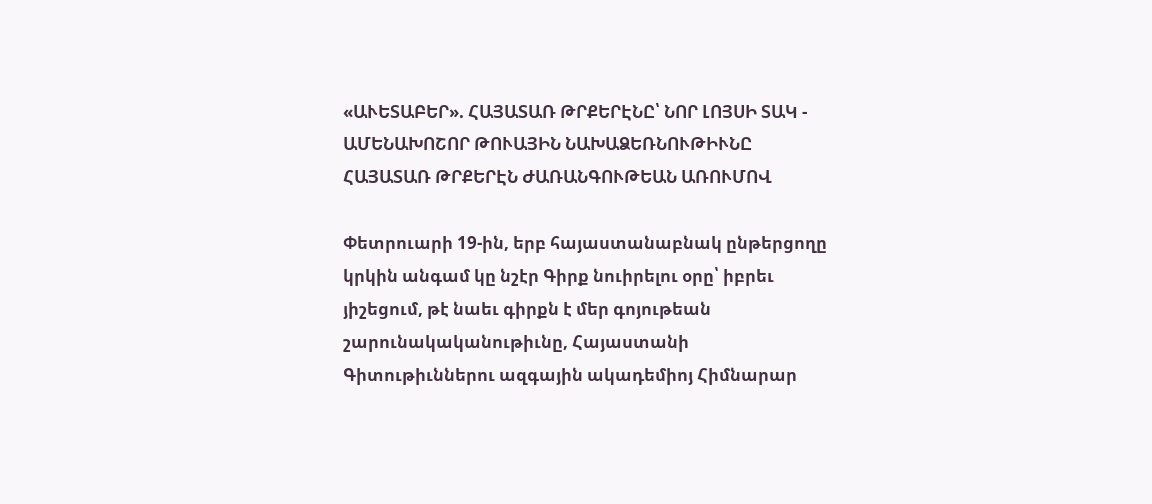«ԱՒԵՏԱԲԵՐ». ՀԱՅԱՏԱՌ ԹՐՔԵՐԷՆԸ՝ ՆՈՐ ԼՈՅՍԻ ՏԱԿ - ԱՄԵՆԱԽՈՇՈՐ ԹՈՒԱՅԻՆ ՆԱԽԱՁԵՌՆՈՒԹԻՒՆԸ ՀԱՅԱՏԱՌ ԹՐՔԵՐԷՆ ԺԱՌԱՆԳՈՒԹԵԱՆ ԱՌՈՒՄՈՎ

Փետրուարի 19-ին, երբ հայաստանաբնակ ընթերցողը կրկին անգամ կը նշէր Գիրք նուիրելու օրը՝ իբրեւ յիշեցում, թէ նաեւ գիրքն է մեր գոյութեան շարունակականութիւնը, Հայաստանի Գիտութիւններու ազգային ակադեմիոյ Հիմնարար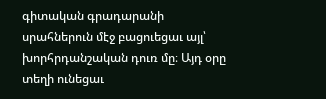գիտական գրադարանի սրահներուն մէջ բացուեցաւ այլ՝ խորհրդանշական դուռ մը։ Այդ օրը տեղի ունեցաւ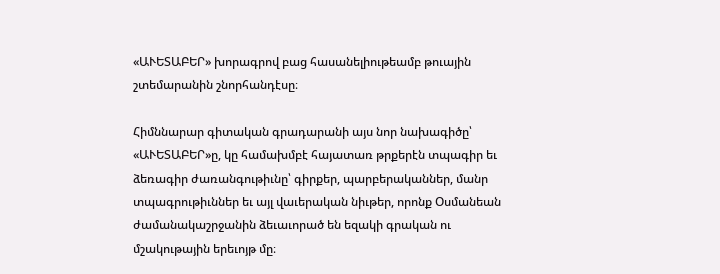«ԱՒԵՏԱԲԵՐ» խորագրով բաց հասանելիութեամբ թուային շտեմարանին շնորհանդէսը։

Հիմննարար գիտական գրադարանի այս նոր նախագիծը՝ «ԱՒԵՏԱԲԵՐ»ը, կը համախմբէ հայատառ թրքերէն տպագիր եւ ձեռագիր ժառանգութիւնը՝ գիրքեր, պարբերականներ, մանր տպագրութիւններ եւ այլ վաւերական նիւթեր, որոնք Օսմանեան ժամանակաշրջանին ձեւաւորած են եզակի գրական ու մշակութային երեւոյթ մը։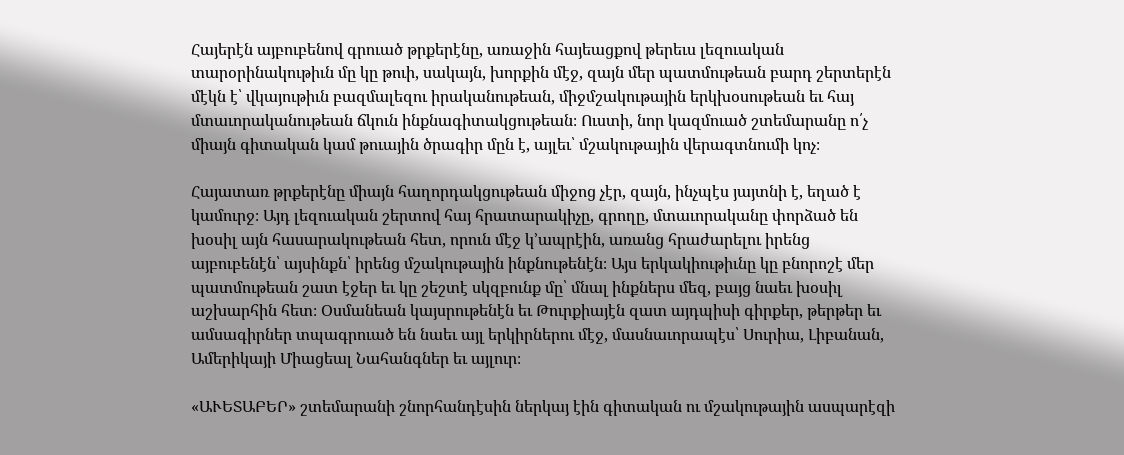Հայերէն այբուբենով գրուած թրքերէնը, առաջին հայեացքով թերեւս լեզուական տարօրինակութիւն մը կը թուի, սակայն, խորքին մէջ, զայն մեր պատմութեան բարդ շերտերէն մէկն է՝ վկայութիւն բազմալեզու իրականութեան, միջմշակութային երկխօսութեան եւ հայ մտաւորականութեան ճկուն ինքնագիտակցութեան։ Ուստի, նոր կազմուած շտեմարանը ո՛չ միայն գիտական կամ թուային ծրագիր մըն է, այլեւ՝ մշակութային վերագտնումի կոչ։

Հայատառ թրքերէնը միայն հաղորդակցութեան միջոց չէր, զայն, ինչպէս յայտնի է, եղած է կամուրջ։ Այդ լեզուական շերտով հայ հրատարակիչը, գրողը, մտաւորականը փորձած են խօսիլ այն հասարակութեան հետ, որուն մէջ կ՚ապրէին, առանց հրաժարելու իրենց այբուբենէն՝ այսինքն՝ իրենց մշակութային ինքնութենէն։ Այս երկակիութիւնը կը բնորոշէ մեր պատմութեան շատ էջեր եւ կը շեշտէ սկզբունք մը՝ մնալ ինքներս մեզ, բայց նաեւ խօսիլ աշխարհին հետ։ Օսմանեան կայսրութենէն եւ Թուրքիայէն զատ այդպիսի գիրքեր, թերթեր եւ ամսագիրներ տպագրուած են նաեւ այլ երկիրներու մէջ, մասնաւորապէս՝ Սուրիա, Լիբանան, Ամերիկայի Միացեալ Նահանգներ եւ այլուր։

«ԱՒԵՏԱԲԵՐ» շտեմարանի շնորհանդէսին ներկայ էին գիտական ու մշակութային ասպարէզի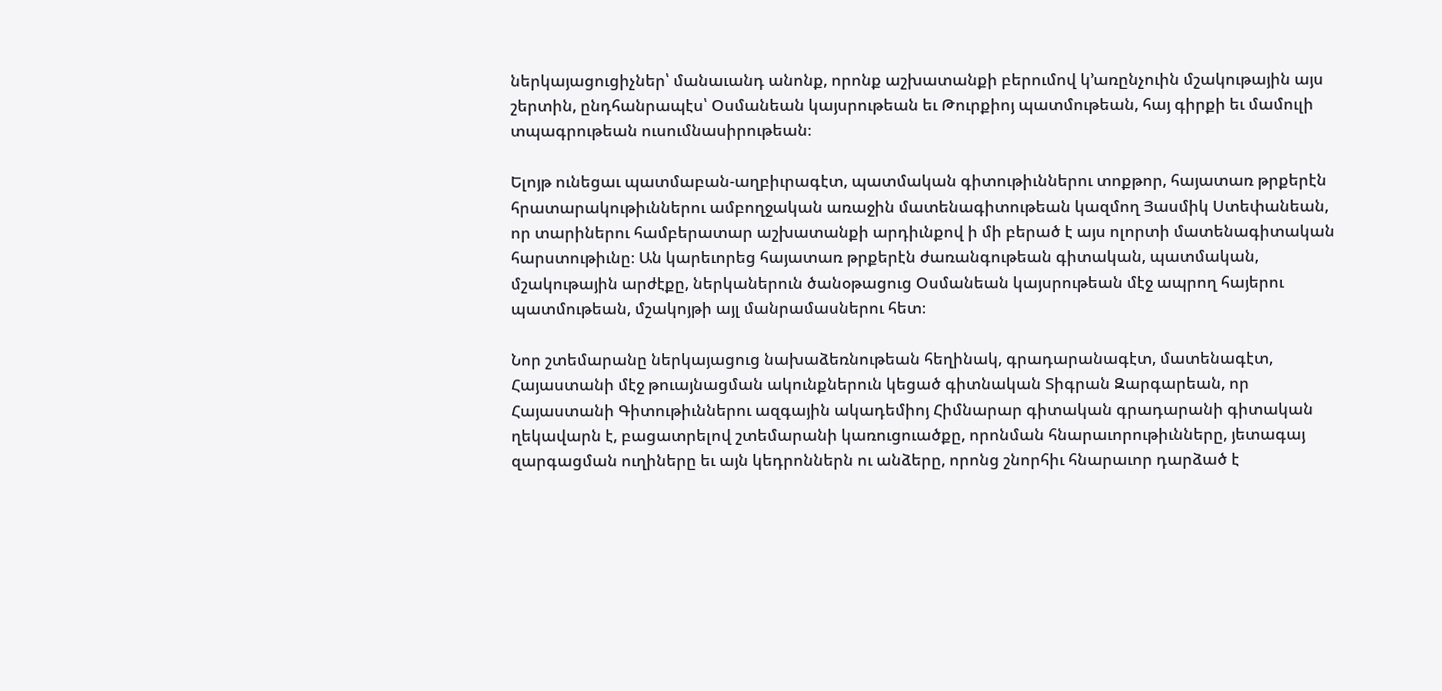ներկայացուցիչներ՝ մանաւանդ անոնք, որոնք աշխատանքի բերումով կ՚առընչուին մշակութային այս շերտին, ընդհանրապէս՝ Օսմանեան կայսրութեան եւ Թուրքիոյ պատմութեան, հայ գիրքի եւ մամուլի տպագրութեան ուսումնասիրութեան։

Ելոյթ ունեցաւ պատմաբան-աղբիւրագէտ, պատմական գիտութիւններու տոքթոր, հայատառ թրքերէն հրատարակութիւններու ամբողջական առաջին մատենագիտութեան կազմող Յասմիկ Ստեփանեան, որ տարիներու համբերատար աշխատանքի արդիւնքով ի մի բերած է այս ոլորտի մատենագիտական հարստութիւնը։ Ան կարեւորեց հայատառ թրքերէն ժառանգութեան գիտական, պատմական, մշակութային արժէքը, ներկաներուն ծանօթացուց Օսմանեան կայսրութեան մէջ ապրող հայերու պատմութեան, մշակոյթի այլ մանրամասներու հետ։

Նոր շտեմարանը ներկայացուց նախաձեռնութեան հեղինակ, գրադարանագէտ, մատենագէտ, Հայաստանի մէջ թուայնացման ակունքներուն կեցած գիտնական Տիգրան Զարգարեան, որ Հայաստանի Գիտութիւններու ազգային ակադեմիոյ Հիմնարար գիտական գրադարանի գիտական ղեկավարն է, բացատրելով շտեմարանի կառուցուածքը, որոնման հնարաւորութիւնները, յետագայ զարգացման ուղիները եւ այն կեդրոններն ու անձերը, որոնց շնորհիւ հնարաւոր դարձած է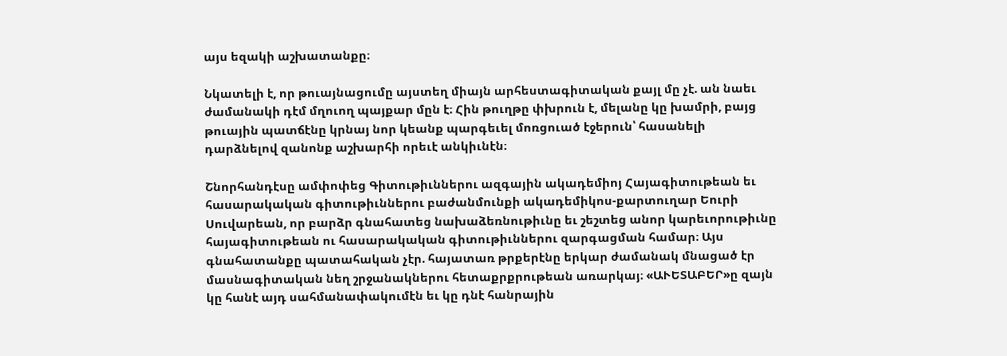այս եզակի աշխատանքը։

Նկատելի է, որ թուայնացումը այստեղ միայն արհեստագիտական քայլ մը չէ. ան նաեւ ժամանակի դէմ մղուող պայքար մըն է։ Հին թուղթը փխրուն է, մելանը կը խամրի, բայց թուային պատճէնը կրնայ նոր կեանք պարգեւել մոռցուած էջերուն՝ հասանելի դարձնելով զանոնք աշխարհի որեւէ անկիւնէն։

Շնորհանդէսը ամփոփեց Գիտութիւններու ազգային ակադեմիոյ Հայագիտութեան եւ հասարակական գիտութիւններու բաժանմունքի ակադեմիկոս-քարտուղար Եուրի Սուվարեան, որ բարձր գնահատեց նախաձեռնութիւնը եւ շեշտեց անոր կարեւորութիւնը հայագիտութեան ու հասարակական գիտութիւններու զարգացման համար։ Այս գնահատանքը պատահական չէր. հայատառ թրքերէնը երկար ժամանակ մնացած էր մասնագիտական նեղ շրջանակներու հետաքրքրութեան առարկայ։ «ԱՒԵՏԱԲԵՐ»ը զայն կը հանէ այդ սահմանափակումէն եւ կը դնէ հանրային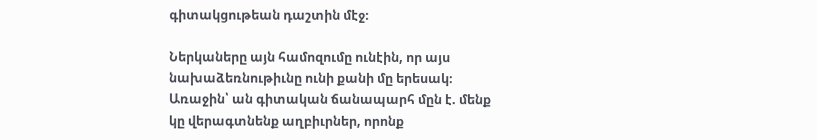գիտակցութեան դաշտին մէջ։

Ներկաները այն համոզումը ունէին, որ այս նախաձեռնութիւնը ունի քանի մը երեսակ։ Առաջին՝ ան գիտական ճանապարհ մըն է. մենք կը վերագտնենք աղբիւրներ, որոնք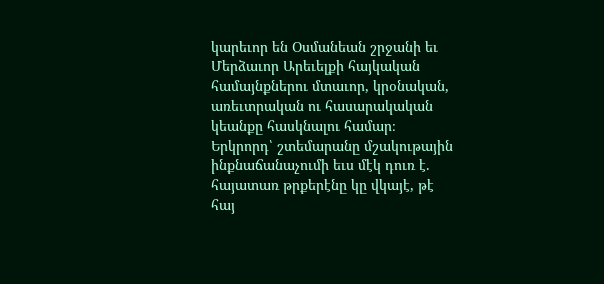կարեւոր են Օսմանեան շրջանի եւ Մերձաւոր Արեւելքի հայկական համայնքներու մտաւոր, կրօնական, առեւտրական ու հասարակական կեանքը հասկնալու համար։ Երկրորդ՝ շտեմարանը մշակութային ինքնաճանաչումի եւս մէկ դուռ է. հայատառ թրքերէնը կը վկայէ, թէ հայ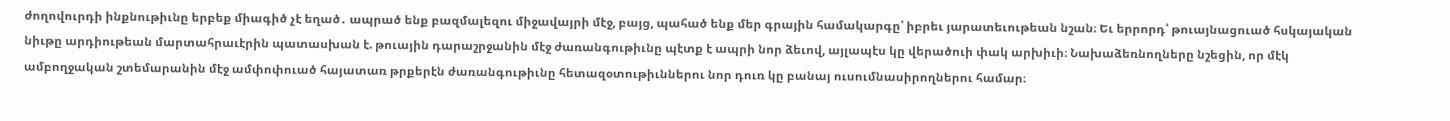ժողովուրդի ինքնութիւնը երբեք միագիծ չէ եղած․ ապրած ենք բազմալեզու միջավայրի մէջ, բայց, պահած ենք մեր գրային համակարգը՝ իբրեւ յարատեւութեան նշան։ Եւ երրորդ՝ թուայնացուած հսկայական նիւթը արդիութեան մարտահրաւէրին պատասխան է. թուային դարաշրջանին մէջ ժառանգութիւնը պէտք է ապրի նոր ձեւով, այլապէս կը վերածուի փակ արխիւի։ Նախաձեռնողները նշեցին, որ մէկ ամբողջական շտեմարանին մէջ ամփոփուած հայատառ թրքերէն ժառանգութիւնը հետազօտութիւններու նոր դուռ կը բանայ ուսումնասիրողներու համար։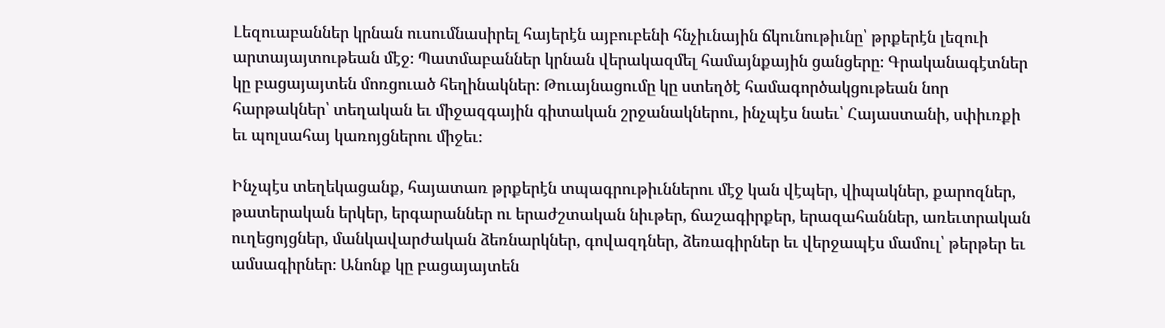Լեզուաբաններ կրնան ուսումնասիրել հայերէն այբուբենի հնչիւնային ճկունութիւնը՝ թրքերէն լեզուի արտայայտութեան մէջ։ Պատմաբաններ կրնան վերակազմել համայնքային ցանցերը։ Գրականագէտներ կը բացայայտեն մոռցուած հեղինակներ։ Թուայնացումը կը ստեղծէ համագործակցութեան նոր հարթակներ՝ տեղական եւ միջազգային գիտական շրջանակներու, ինչպէս նաեւ՝ Հայաստանի, սփիւռքի եւ պոլսահայ կառոյցներու միջեւ։

Ինչպէս տեղեկացանք, հայատառ թրքերէն տպագրութիւններու մէջ կան վէպեր, վիպակներ, քարոզներ, թատերական երկեր, երգարաններ ու երաժշտական նիւթեր, ճաշագիրքեր, երազահաններ, առեւտրական ուղեցոյցներ, մանկավարժական ձեռնարկներ, գովազդներ, ձեռագիրներ եւ վերջապէս մամուլ՝ թերթեր եւ ամսագիրներ։ Անոնք կը բացայայտեն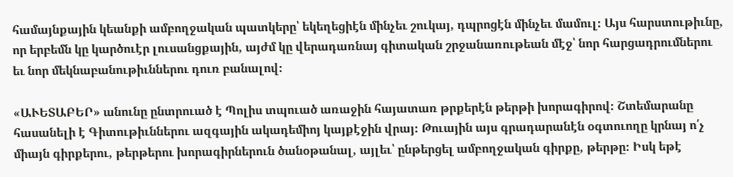համայնքային կեանքի ամբողջական պատկերը՝ եկեղեցիէն մինչեւ շուկայ, դպրոցէն մինչեւ մամուլ։ Այս հարստութիւնը, որ երբեմն կը կարծուէր լուսանցքային, այժմ կը վերադառնայ գիտական շրջանառութեան մէջ՝ նոր հարցադրումներու եւ նոր մեկնաբանութիւններու դուռ բանալով։

«ԱՒԵՏԱԲԵՐ» անունը ընտրուած է Պոլիս տպուած առաջին հայատառ թրքերէն թերթի խորագիրով։ Շտեմարանը հասանելի է Գիտութիւններու ազգային ակադեմիոյ կայքէջին վրայ։ Թուային այս գրադարանէն օգտուողը կրնայ ո՛չ միայն գիրքերու, թերթերու խորագիրներուն ծանօթանալ, այլեւ՝ ընթերցել ամբողջական գիրքը, թերթը։ Իսկ եթէ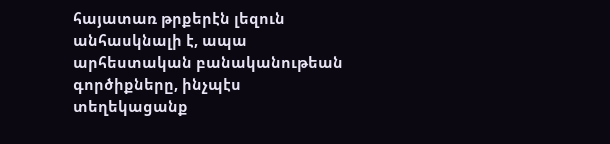հայատառ թրքերէն լեզուն անհասկնալի է, ապա արհեստական բանականութեան գործիքները, ինչպէս տեղեկացանք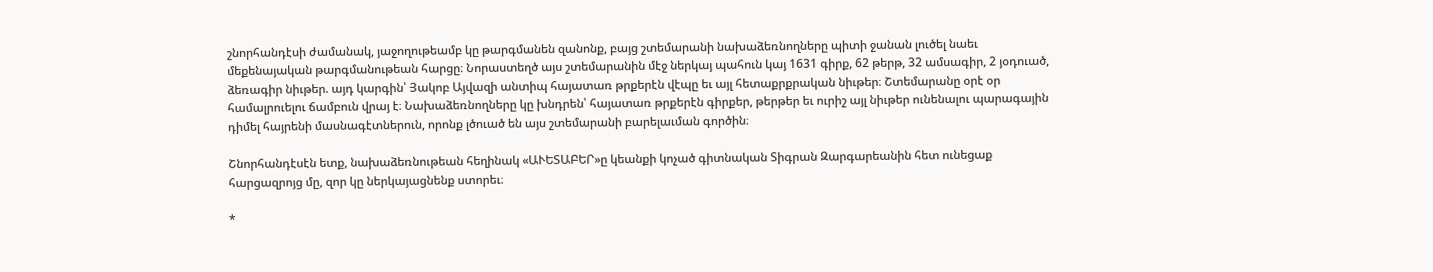շնորհանդէսի ժամանակ, յաջողութեամբ կը թարգմանեն զանոնք, բայց շտեմարանի նախաձեռնողները պիտի ջանան լուծել նաեւ մեքենայական թարգմանութեան հարցը։ Նորաստեղծ այս շտեմարանին մէջ ներկայ պահուն կայ 1631 գիրք, 62 թերթ, 32 ամսագիր, 2 յօդուած, ձեռագիր նիւթեր. այդ կարգին՝ Յակոբ Այվազի անտիպ հայատառ թրքերէն վէպը եւ այլ հետաքրքրական նիւթեր։ Շտեմարանը օրէ օր համալրուելու ճամբուն վրայ է։ Նախաձեռնողները կը խնդրեն՝ հայատառ թրքերէն գիրքեր, թերթեր եւ ուրիշ այլ նիւթեր ունենալու պարագային դիմել հայրենի մասնագէտներուն, որոնք լծուած են այս շտեմարանի բարելաւման գործին։

Շնորհանդէսէն ետք, նախաձեռնութեան հեղինակ «ԱՒԵՏԱԲԵՐ»ը կեանքի կոչած գիտնական Տիգրան Զարգարեանին հետ ունեցաք հարցազրոյց մը, զոր կը ներկայացնենք ստորեւ։

*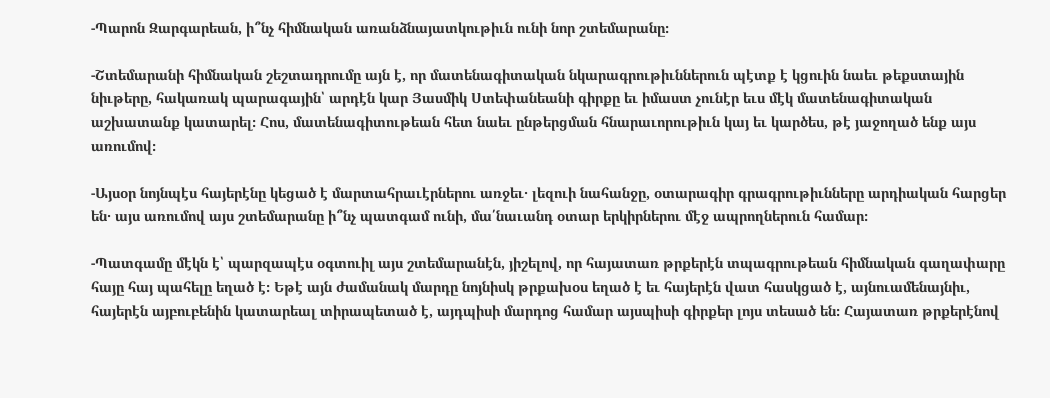-Պարոն Զարգարեան, ի՞նչ հիմնական առանձնայատկութիւն ունի նոր շտեմարանը։

-Շտեմարանի հիմնական շեշտադրումը այն է, որ մատենագիտական նկարագրութիւններուն պէտք է կցուին նաեւ թեքստային նիւթերը, հակառակ պարագային՝ արդէն կար Յասմիկ Ստեփանեանի գիրքը եւ իմաստ չունէր եւս մէկ մատենագիտական աշխատանք կատարել։ Հոս, մատենագիտութեան հետ նաեւ ընթերցման հնարաւորութիւն կայ եւ կարծես, թէ յաջողած ենք այս առումով։

-Այսօր նոյնպէս հայերէնը կեցած է մարտահրաւէրներու առջեւ․ լեզուի նահանջը, օտարագիր գրագրութիւնները արդիական հարցեր են․ այս առումով այս շտեմարանը ի՞նչ պատգամ ունի, մա՛նաւանդ օտար երկիրներու մէջ ապրողներուն համար։

-Պատգամը մէկն է՝ պարզապէս օգտուիլ այս շտեմարանէն, յիշելով, որ հայատառ թրքերէն տպագրութեան հիմնական գաղափարը հայը հայ պահելը եղած է։ Եթէ այն ժամանակ մարդը նոյնիսկ թրքախօս եղած է եւ հայերէն վատ հասկցած է, այնուամենայնիւ, հայերէն այբուբենին կատարեալ տիրապետած է, այդպիսի մարդոց համար այսպիսի գիրքեր լոյս տեսած են։ Հայատառ թրքերէնով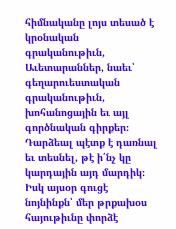հիմնականը լոյս տեսած է կրօնական գրականութիւն, Աւետարաններ, նաեւ՝ գեղարուեստական գրականութիւն, խոհանոցային եւ այլ գործնական գիրքեր։ Դարձեալ պէտք է դառնալ եւ տեսնել, թէ ի՛նչ կը կարդային այդ մարդիկ։ Իսկ այսօր գուցէ նոյնինքն՝ մեր թրքախօս հայութիւնը փորձէ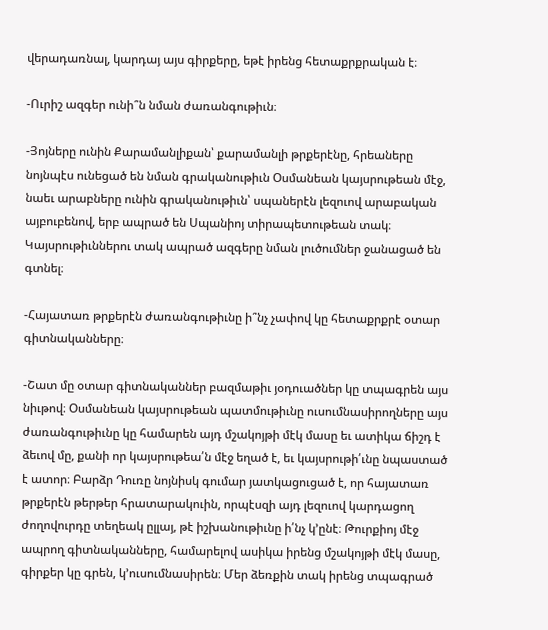վերադառնալ, կարդայ այս գիրքերը, եթէ իրենց հետաքրքրական է։

-Ուրիշ ազգեր ունի՞ն նման ժառանգութիւն։

-Յոյները ունին Քարամանլիքան՝ քարամանլի թրքերէնը, հրեաները նոյնպէս ունեցած են նման գրականութիւն Օսմանեան կայսրութեան մէջ, նաեւ արաբները ունին գրականութիւն՝ սպաներէն լեզուով արաբական այբուբենով, երբ ապրած են Սպանիոյ տիրապետութեան տակ։ Կայսրութիւններու տակ ապրած ազգերը նման լուծումներ ջանացած են գտնել։

-Հայատառ թրքերէն ժառանգութիւնը ի՞նչ չափով կը հետաքրքրէ օտար գիտնականները։

-Շատ մը օտար գիտնականներ բազմաթիւ յօդուածներ կը տպագրեն այս նիւթով։ Օսմանեան կայսրութեան պատմութիւնը ուսումնասիրողները այս ժառանգութիւնը կը համարեն այդ մշակոյթի մէկ մասը եւ ատիկա ճիշդ է ձեւով մը, քանի որ կայսրութեա՛ն մէջ եղած է, եւ կայսրութի՛ւնը նպաստած է ատոր։ Բարձր Դուռը նոյնիսկ գումար յատկացուցած է, որ հայատառ թրքերէն թերթեր հրատարակուին, որպէսզի այդ լեզուով կարդացող ժողովուրդը տեղեակ ըլլայ, թէ իշխանութիւնը ի՛նչ կ՚ընէ։ Թուրքիոյ մէջ ապրող գիտնականները, համարելով ասիկա իրենց մշակոյթի մէկ մասը, գիրքեր կը գրեն, կ՚ուսումնասիրեն։ Մեր ձեռքին տակ իրենց տպագրած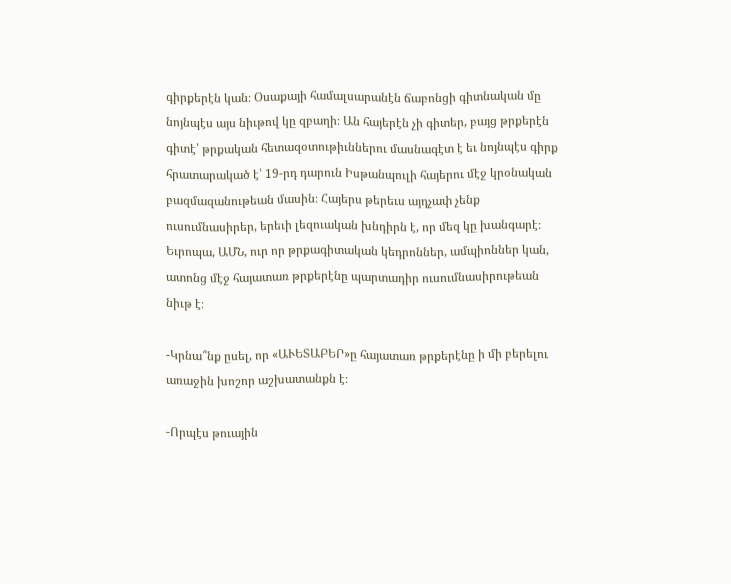գիրքերէն կան։ Օսաքայի համալսարանէն ճաբոնցի գիտնական մը նոյնպէս այս նիւթով կը զբաղի։ Ան հայերէն չի գիտեր, բայց թրքերէն գիտէ՝ թրքական հետազօտութիւններու մասնագէտ է եւ նոյնպէս գիրք հրատարակած է՝ 19-րդ դարուն Իսթանպուլի հայերու մէջ կրօնական բազմազանութեան մասին։ Հայերս թերեւս այդչափ չենք ուսումնասիրեր, երեւի լեզուական խնդիրն է, որ մեզ կը խանգարէ։ Եւրոպա, ԱՄՆ, ուր որ թրքագիտական կեդրոններ, ամպիոններ կան, ատոնց մէջ հայատառ թրքերէնը պարտադիր ուսումնասիրութեան նիւթ է։

-Կրնա՞նք ըսել, որ «ԱՒԵՏԱԲԵՐ»ը հայատառ թրքերէնը ի մի բերելու առաջին խոշոր աշխատանքն է։

-Որպէս թուային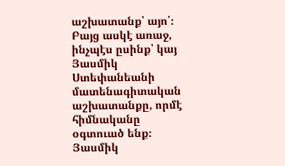աշխատանք՝ այո՛։ Բայց ասկէ առաջ, ինչպէս ըսինք՝ կայ Յասմիկ Ստեփանեանի մատենագիտական աշխատանքը, որմէ հիմնականը օգտուած ենք։ Յասմիկ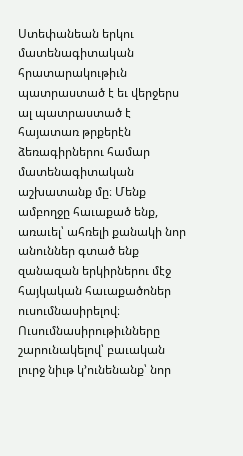Ստեփանեան երկու մատենագիտական հրատարակութիւն պատրաստած է եւ վերջերս ալ պատրաստած է հայատառ թրքերէն ձեռագիրներու համար մատենագիտական աշխատանք մը։ Մենք ամբողջը հաւաքած ենք, առաւել՝ ահռելի քանակի նոր անուններ գտած ենք զանազան երկիրներու մէջ հայկական հաւաքածոներ ուսումնասիրելով։ Ուսումնասիրութիւնները շարունակելով՝ բաւական լուրջ նիւթ կ՚ունենանք՝ նոր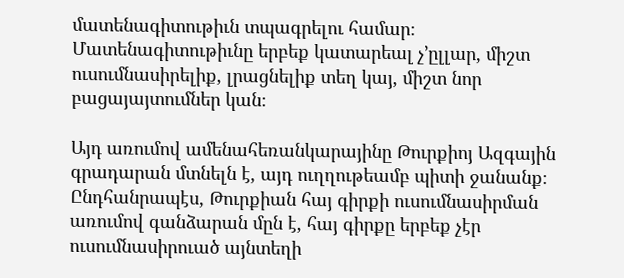մատենագիտութիւն տպագրելու համար։ Մատենագիտութիւնը երբեք կատարեալ չ՚ըլլար, միշտ ուսումնասիրելիք, լրացնելիք տեղ կայ, միշտ նոր բացայայտումներ կան։

Այդ առումով ամենահեռանկարայինը Թուրքիոյ Ազգային գրադարան մտնելն է, այդ ուղղութեամբ պիտի ջանանք։ Ընդհանրապէս, Թուրքիան հայ գիրքի ուսումնասիրման առումով գանձարան մըն է, հայ գիրքը երբեք չէր ուսումնասիրուած այնտեղի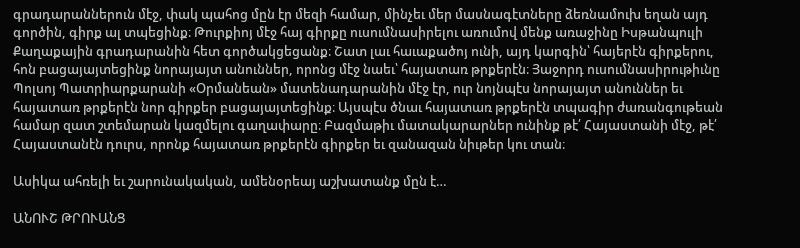գրադարաններուն մէջ, փակ պահոց մըն էր մեզի համար, մինչեւ մեր մասնագէտները ձեռնամուխ եղան այդ գործին, գիրք ալ տպեցինք։ Թուրքիոյ մէջ հայ գիրքը ուսումնասիրելու առումով մենք առաջինը Իսթանպուլի Քաղաքային գրադարանին հետ գործակցեցանք։ Շատ լաւ հաւաքածոյ ունի, այդ կարգին՝ հայերէն գիրքերու, հոն բացայայտեցինք նորայայտ անուններ, որոնց մէջ նաեւ՝ հայատառ թրքերէն։ Յաջորդ ուսումնասիրութիւնը Պոլսոյ Պատրիարքարանի «Օրմանեան» մատենադարանին մէջ էր, ուր նոյնպէս նորայայտ անուններ եւ հայատառ թրքերէն նոր գիրքեր բացայայտեցինք։ Այսպէս ծնաւ հայատառ թրքերէն տպագիր ժառանգութեան համար զատ շտեմարան կազմելու գաղափարը։ Բազմաթիւ մատակարարներ ունինք թէ՛ Հայաստանի մէջ, թէ՛ Հայաստանէն դուրս, որոնք հայատառ թրքերէն գիրքեր եւ զանազան նիւթեր կու տան։

Ասիկա ահռելի եւ շարունակական, ամենօրեայ աշխատանք մըն է…

ԱՆՈՒՇ ԹՐՈՒԱՆՑ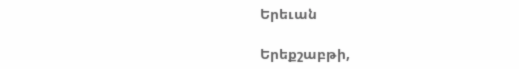Երեւան

Երեքշաբթի,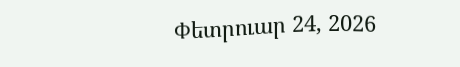Փետրուար 24, 2026